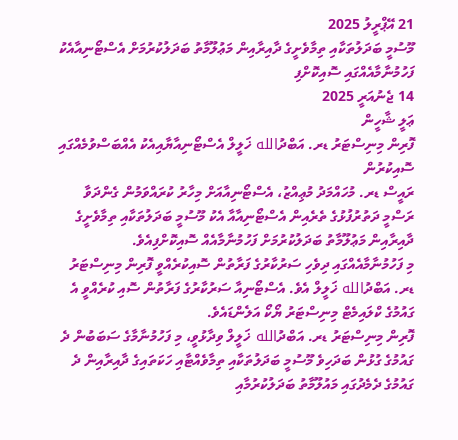21 އޭޕްރީލު 2025
މޫސުމީ ބަދަލުތަކާއި ތިމާވެށީގެ ދާއިރާއިން މަޢުލޫމާތު ބަދަލުކުރުމަށް އެސްޓޯނިއާއެކު ފަހުމުނާމާއެއްގައި ސޮއިކޮށްފި
14 ޖެނުއަރީ 2025
ޢަލީ ޝާހީން
ފޮރިން މިނިސްޓަރު ޑރ. އަބްދުالله ޚަލީލް އެސްޓޯނިއާޔާއިއެކު އެއްބަސްވުމެއްގައި ސޮއިކުރުން
ރައީސް ޑރ. މުހައްމަދު މުޢިއްޒު، އެސްޓޯނިއާއަށް މިހާރު ކުރައްވަމުން ގެންދަވާ ރަސްމީ ދަތުރުފުޅުގެ ތެރެއިން އެސްޓޯނިއާއާ އެކު މޫސުމީ ބަދަލުތަކާއި ތިމާވެށީގެ ދާއިރާއިން މަޢުލޫމާތު ބަދަލުކުރުމަށް ފަހުމުނާމާއެއް ސޮއިކޮށްފިއެވެ.
މި ފަހުމުނާމާއެއްގައި ދިވެހި ސަރުކާރުގެ ފަރާތުން ސޮއިކުރެއްވީ ފޮރިން މިނިސްޓަރު ޑރ. އަބްދުالله ޚަލީލް އެވެ. އެސްޓޯނިއާ ސަރުކާރުގެ ފަރާތުން ސޮއި ކުރެއްވީ އެ ގައުމުގެ ކްލައިމެޓް މިނިސްޓަރު ޔޯކޯ އަލެންޑައެވެ.
ފޮރިން މިނިސްޓަރު ޑރ. އަބްދުالله ޚަލީލް ވިދާޅުވީ، މި ފަހުމުނާމާގެ ސަބަބުން ދެ ގައުމުގެ ގުޅުން ބަދަހިވެ މޫސުމީ ބަދަލުތަކާއި ތިމާވެއްޓާއި ހަކަތައިގެ ދާއިރާއިން ދެ ގައުމުގެ ދެމެދުގައި މައުލޫމާތު ބަދަލުކުރުމާއި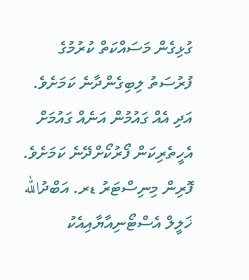ގުޅިގެން މަސައްކަތް ކުރުމުގެ ފުރުސަތު ލިބިގެންދާނެ ކަމަށެވެ. އަދި އެއް ގައުމުން އަނެއް ގައުމަށް އެހީތެރިކަން ފޯރުކޯށްދޭނެ ކަމަށެވެ.
ފޮރިން މިނިސްޓަރު ޑރ. އަބްދުالله ޚަލީލް އެސްޓޯނިއާޔާއިއެކު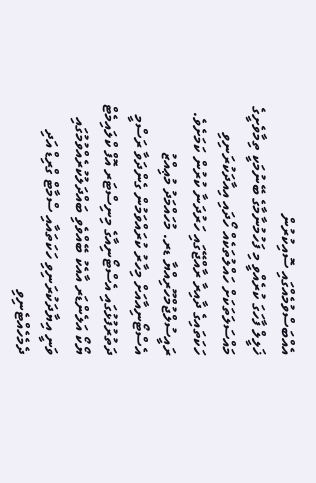އެއްބަސްވުމެއްގައި ސޮއިކުރުން
ޚަލީލް ފާހަގަ ކުރެއްވީ މި ފަހުމުނާމާގެ ބޭނުމަކީ ތިމާވެށީގެ މައްސަލަތަކަށް ހައްލުތަކެއް ހޯދައި އިއާދަކުރަނިވި ހަކަތައިގެ ދާއިރާ ރާއްޖޭގައި ހަރުދަނާ ކުރުން ކަމަށެވެ.
ރައީސުލްޖުމްހޫރިއްޔާ ޑރ. މުހައްމަދު މުޢިއްޒު އެސްޓޯނިއާއަށް މިހާރު ކުރައްވަމުން ގެންދަވާ ރަސްމީ ދަތުރުފުޅުގައި އެސްޓޯނިއާގެ މިނިސްޓަރ އޮފް ކްލައިމެޓް ޔޯކޯ އަލެންޑަރ އާއެކު ބޭއްވެވި ބައްދަލުކުރެއްވުމުގައި ވަނީ އިޔާދަކުރަނިވި ހަކަތައާއި ސްމާޓް ގްރިޑް އަދި ދެމެހެއްޓެނިވި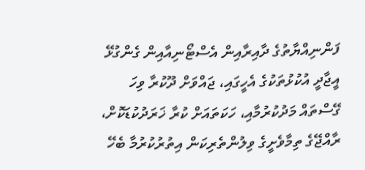ފަންނިއްޔާތުގެ ދާއިރާއިން އެސްޓޯނިއާއިން ގެންގުޅޭ އީޖާދީ އުކުޅުތަކުގެ އެހީގައި، ޖައްވަށް ދޫކުރާ ވިހަ ގޭސްތައް މަދުކުރުމާއި، ހަކަތައަށް ކުރާ ޚަރަދުކުޑަކޮށް، ރާއްޖޭގެ ތިމާވެށީގެ ވިލުންތެރިކަން އިތުރުކުރުމާ ބެހޭ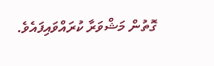ގޮތުން މަޝްވަރާ ކުރައްވައިފައެވެ.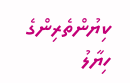ކިޔުންތެރިންގެ ހިޔާލު